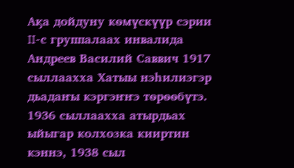Аӄа дойдуну кѳмүскүүр сэрии II-с группалаах инвалида Андреев Василий Саввич 1917 сыллаахха Хатыы нэһилиэгэр дьадаҥы кэргэҥҥэ тѳрѳѳбүтэ. 1936 сыллаахха атырдьах ыйыгар колхозка кииртин кэннэ, 1938 сыл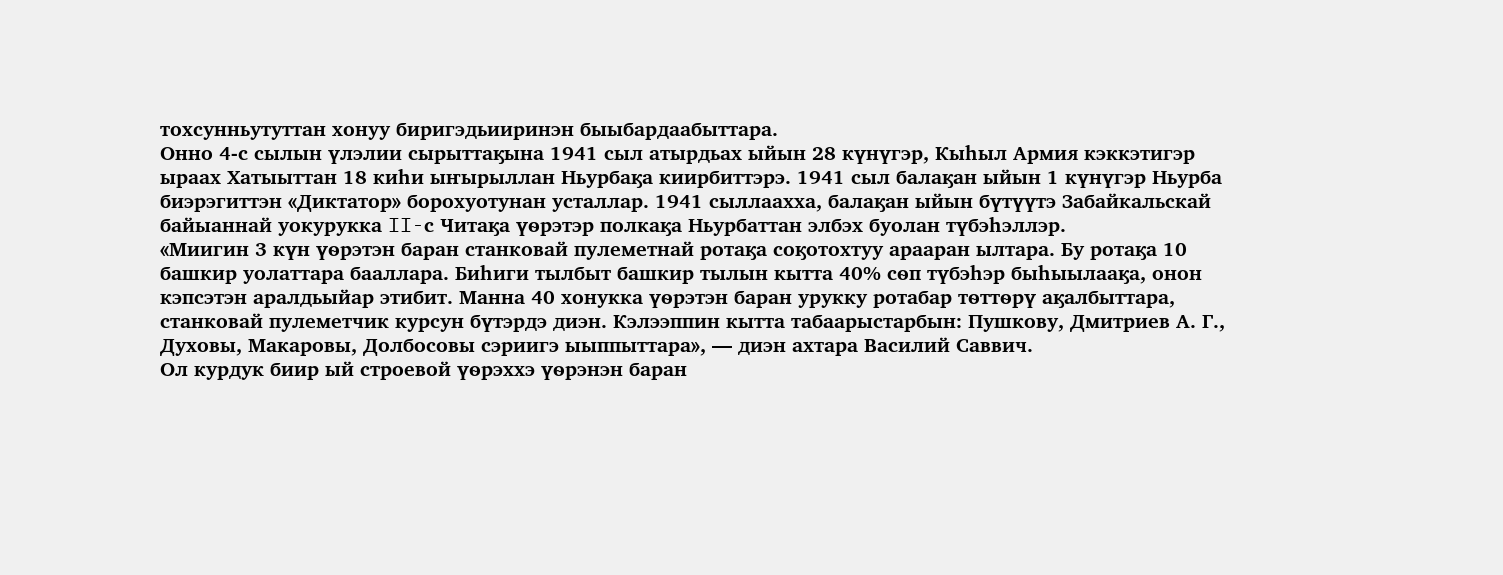тохсунньутуттан хонуу биригэдьииринэн быыбардаабыттара.
Онно 4-с сылын үлэлии сырыттаӄына 1941 сыл атырдьах ыйын 28 күнүгэр, Кыһыл Армия кэккэтигэр ыраах Хатыыттан 18 киһи ыҥырыллан Ньурбаӄа киирбиттэрэ. 1941 сыл балаӄан ыйын 1 күнүгэр Ньурба биэрэгиттэн «Диктатор» борохуотунан усталлар. 1941 сыллаахха, балаӄан ыйын бүтүүтэ Забайкальскай байыаннай уокурукка II-с Читаӄа үѳрэтэр полкаӄа Ньурбаттан элбэх буолан түбэһэллэр.
«Миигин 3 күн үѳрэтэн баран станковай пулеметнай ротаӄа соӄотохтуу арааран ылтара. Бу ротаӄа 10 башкир уолаттара бааллара. Биһиги тылбыт башкир тылын кытта 40% сѳп түбэһэр быһыылааӄа, онон кэпсэтэн аралдьыйар этибит. Манна 40 хонукка үѳрэтэн баран урукку ротабар тѳттѳрү аӄалбыттара, станковай пулеметчик курсун бүтэрдэ диэн. Кэлээппин кытта табаарыстарбын: Пушкову, Дмитриев А. Г., Духовы, Макаровы, Долбосовы сэриигэ ыыппыттара», — диэн ахтара Василий Саввич.
Ол курдук биир ый строевой үѳрэххэ үѳрэнэн баран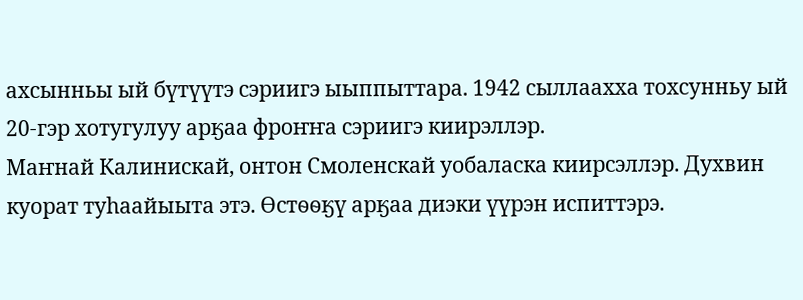ахсынньы ый бүтүүтэ сэриигэ ыыппыттара. 1942 сыллаахха тохсунньу ый 20-гэр хотугулуу арӄаа фроҥҥа сэриигэ киирэллэр.
Маҥнай Калинискай, онтон Смоленскай уобаласка киирсэллэр. Духвин куорат туһаайыыта этэ. Өстѳѳӄү арӄаа диэки үүрэн испиттэрэ.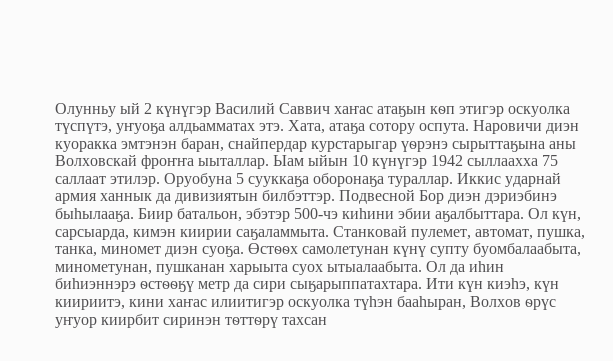Олунньу ый 2 күнүгэр Василий Саввич хаҥас атаӄын кѳп этигэр оскуолка түспүтэ, уҥуоӄа алдьамматах этэ. Хата, атаӄа сотору оспута. Наровичи диэн куоракка эмтэнэн баран, снайпердар курстарыгар үѳрэнэ сырыттаӄына аны Волховскай фроҥҥа ыыталлар. Ыам ыйын 10 күнүгэр 1942 сыллаахха 75 саллаат этилэр. Оруобуна 5 сууккаӄа оборонаӄа тураллар. Иккис ударнай армия ханнык да дивизиятын билбэттэр. Подвесной Бор диэн дэриэбинэ быһылааӄа. Биир батальон, эбэтэр 500-чэ киһини эбии аӄалбыттара. Ол күн, сарсыарда, кимэн киирии саӄаламмыта. Станковай пулемет, автомат, пушка, танка, миномет диэн суоӄа. Өстѳѳх самолетунан күнү супту буомбалаабыта, минометунан, пушканан харыыта суох ытыалаабыта. Ол да иһин биһиэннэрэ ѳстѳѳӄү метр да сири сыӄарыппатахтара. Ити күн киэһэ, күн киириитэ, кини хаҥас илиитигэр оскуолка түһэн бааһыран, Волхов ѳрүс уҥуор киирбит сиринэн тѳттѳрү тахсан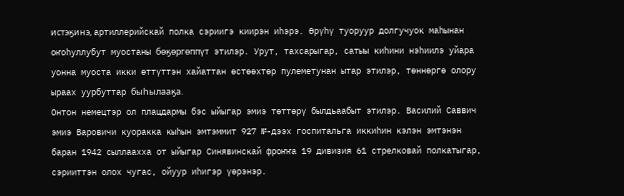истэӄинэ, артиллерийскай полка сэриигэ киирэн иһэрэ. Ѳрүһү туоруур долгучуок маһынан оҥоһуллубут муостаны бѳӄѳргѳппүт этилэр. Урут, тахсарыгар, сатыы киһини нэһиилэ уйара уонна муоста икки ѳттүттэн хайаттан ѳстѳѳхтѳр пулеметунан ытар этилэр, тѳннѳргѳ олору ыраах уурбуттар быһылааӄа.
Онтон немецтэр ол плацдармы бэс ыйыгар эмиэ тѳттѳрү былдьаабыт этилэр. Василий Саввич эмиэ Варовичи куоракка кыһын эмтэммит 927 №-дээх госпитальга иккиһин кэлэн эмтэнэн баран 1942 сыллаахха от ыйыгар Синявинскай фроҥҥа 19 дивизия 61 стрелковай полкатыгар, сэрииттэн олох чугас, ойуур иһигэр үѳрэнэр.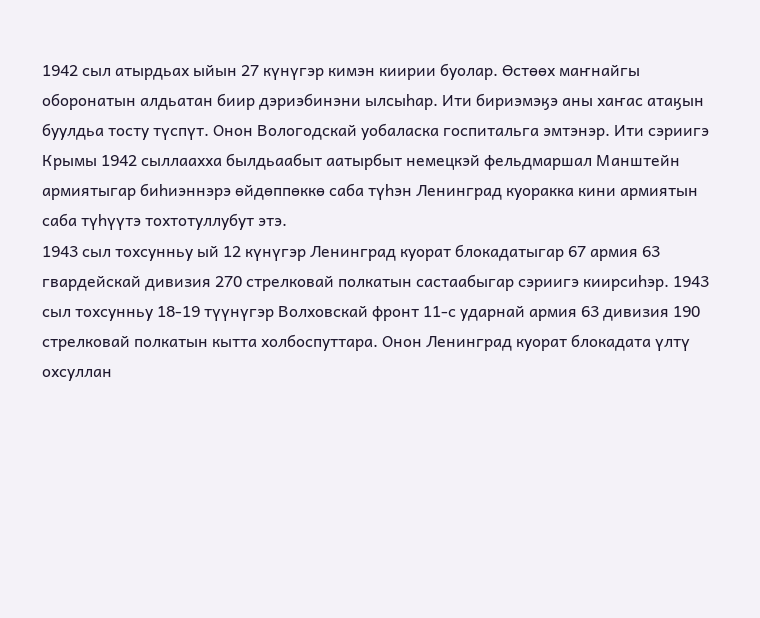1942 сыл атырдьах ыйын 27 күнүгэр кимэн киирии буолар. Ѳстѳѳх маҥнайгы оборонатын алдьатан биир дэриэбинэни ылсыһар. Ити бириэмэӄэ аны хаҥас атаӄын буулдьа тосту түспүт. Онон Вологодскай уобаласка госпитальга эмтэнэр. Ити сэриигэ Крымы 1942 сыллаахха былдьаабыт аатырбыт немецкэй фельдмаршал Манштейн армиятыгар биһиэннэрэ ѳйдѳппѳккѳ саба түһэн Ленинград куоракка кини армиятын саба түһүүтэ тохтотуллубут этэ.
1943 сыл тохсунньу ый 12 күнүгэр Ленинград куорат блокадатыгар 67 армия 63 гвардейскай дивизия 270 стрелковай полкатын састаабыгар сэриигэ киирсиһэр. 1943 сыл тохсунньу 18-19 түүнүгэр Волховскай фронт 11-с ударнай армия 63 дивизия 190 стрелковай полкатын кытта холбоспуттара. Онон Ленинград куорат блокадата үлтү охсуллан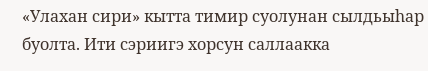«Улахан сири» кытта тимир суолунан сылдьыһар буолта. Ити сэриигэ хорсун саллаакка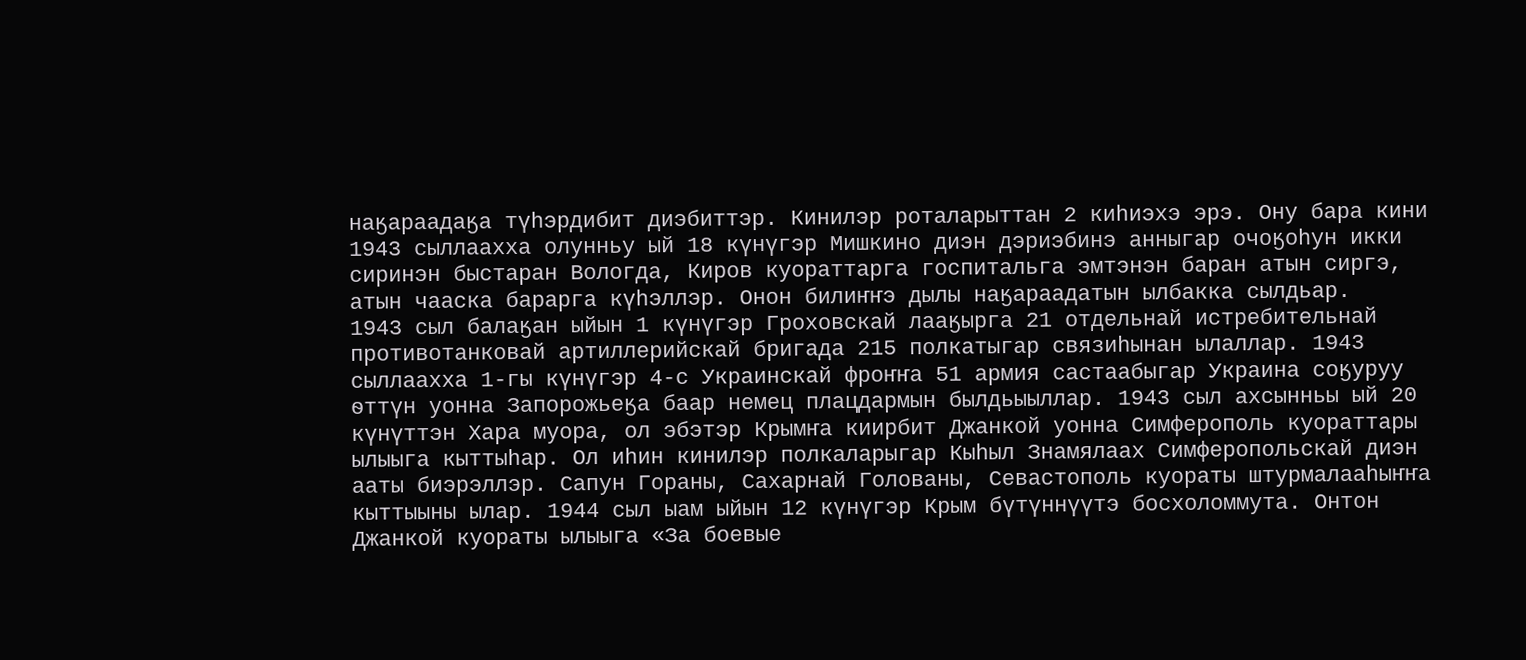наӄараадаӄа түһэрдибит диэбиттэр. Кинилэр роталарыттан 2 киһиэхэ эрэ. Ону бара кини 1943 сыллаахха олунньу ый 18 күнүгэр Мишкино диэн дэриэбинэ анныгар очоӄоһун икки сиринэн быстаран Вологда, Киров куораттарга госпитальга эмтэнэн баран атын сиргэ, атын чааска барарга күһэллэр. Онон билиҥҥэ дылы наӄараадатын ылбакка сылдьар.
1943 сыл балаӄан ыйын 1 күнүгэр Гроховскай лааӄырга 21 отдельнай истребительнай противотанковай артиллерийскай бригада 215 полкатыгар связиһынан ылаллар. 1943 сыллаахха 1-гы күнүгэр 4-с Украинскай фроҥҥа 51 армия састаабыгар Украина соӄуруу ѳттүн уонна Запорожьеӄа баар немец плацдармын былдьыыллар. 1943 сыл ахсынньы ый 20 күнүттэн Хара муора, ол эбэтэр Крымҥа киирбит Джанкой уонна Симферополь куораттары ылыыга кыттыһар. Ол иһин кинилэр полкаларыгар Кыһыл Знамялаах Симферопольскай диэн ааты биэрэллэр. Сапун Гораны, Сахарнай Голованы, Севастополь куораты штурмалааһыҥҥа кыттыыны ылар. 1944 сыл ыам ыйын 12 күнүгэр Крым бүтүннүүтэ босхоломмута. Онтон Джанкой куораты ылыыга «За боевые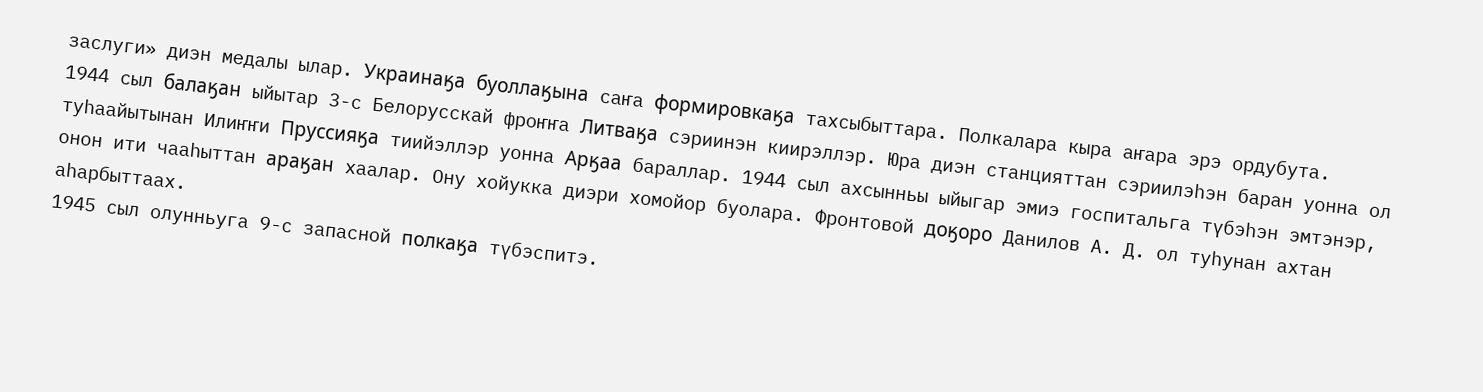заслуги» диэн медалы ылар. Украинаӄа буоллаӄына саҥа формировкаӄа тахсыбыттара. Полкалара кыра аҥара эрэ ордубута.
1944 сыл балаӄан ыйытар 3-с Белорусскай фроҥҥа Литваӄа сэриинэн киирэллэр. Юра диэн станцияттан сэриилэһэн баран уонна ол туһаайытынан Илиҥҥи Пруссияӄа тиийэллэр уонна Арӄаа бараллар. 1944 сыл ахсынньы ыйыгар эмиэ госпитальга түбэһэн эмтэнэр, онон ити чааһыттан араӄан хаалар. Ону хойукка диэри хомойор буолара. Фронтовой доӄоро Данилов А. Д. ол туһунан ахтан аһарбыттаах.
1945 сыл олунньуга 9-с запасной полкаӄа түбэспитэ.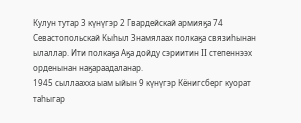Кулун тутар 3 күнүгэр 2 Гвардейскай армияӄа 74 Севастопольскай Кыһыл Знамялаах полкаӄа связиһынан ылаллар. Ити полкаӄа Аӄа дойду сэриитин II степеннээх орденынан наӄараадаланар.
1945 сыллаахха ыам ыйын 9 күнүгэр Кёнигсберг куорат таһыгар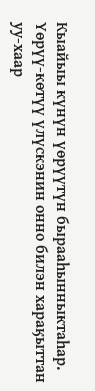Кыайыы күнүн үѳрүүтүн бырааһынныктаһар. Yѳpүү-кѳтүү үлүскэнин онно билэн хараӄыттан уу-хаар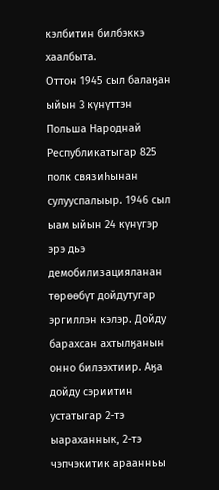кэлбитин билбэккэ хаалбыта.
Оттон 1945 сыл балаӄан ыйын 3 күнүттэн Польша Народнай Республикатыгар 825 полк связиһынан сулууспалыыр. 1946 сыл ыам ыйын 24 күнүгэр эрэ дьэ демобилизацияланан тѳрѳѳбүт дойдутугар эргиллэн кэлэр. Дойду барахсан ахтылӄанын онно билээхтиир. Аӄа дойду сэриитин устатыгар 2-тэ ыараханнык, 2-тэ чэпчэкитик араанньы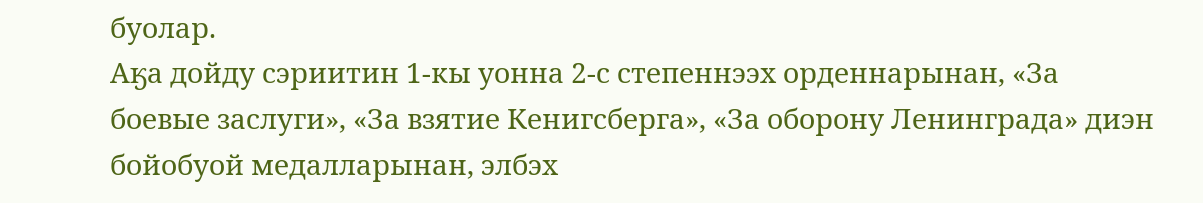буолар.
Аӄа дойду сэриитин 1-кы уонна 2-с степеннээх орденнарынан, «За боевые заслуги», «За взятие Кенигсберга», «За оборону Ленинграда» диэн бойобуой медалларынан, элбэх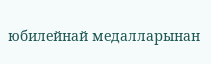юбилейнай медалларынан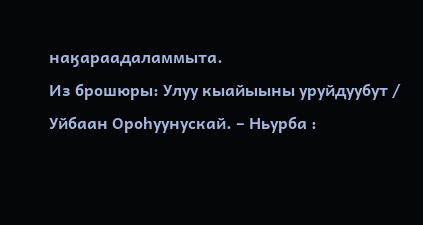наӄараадаламмыта.
Из брошюры: Улуу кыайыыны уруйдуубут / Уйбаан Ороһуунускай. – Ньурба :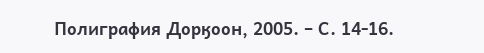Полиграфия Дорӄоон, 2005. – С. 14-16.